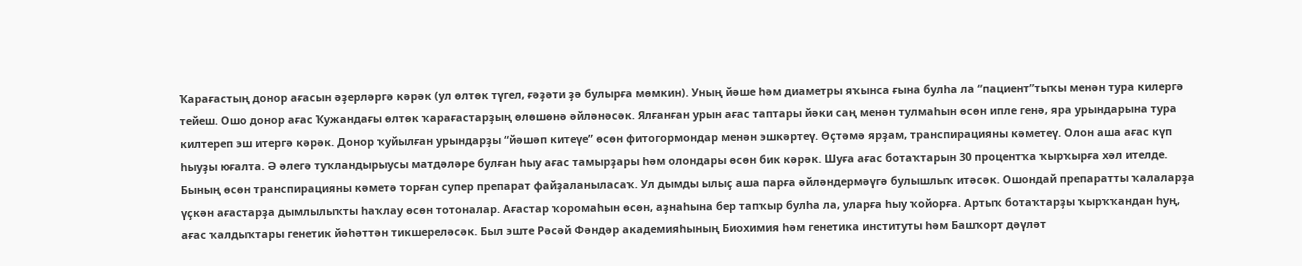Ҡарағастың донор ағасын әҙерләргә кәрәк (ул өлтөк түгел, ғәҙәти ҙә булырға мөмкин). Уның йәше һәм диаметры яҡынса ғына булһа ла “пациент”тыҡы менән тура килергә тейеш. Ошо донор ағас Ҡужандағы өлтөк ҡарағастарҙың өлөшөнә әйләнәсәк. Ялғанған урын ағас таптары йәки саң менән тулмаһын өсөн ипле генә, яра урындарына тура килтереп эш итергә кәрәк. Донор ҡуйылған урындарҙы “йәшәп китеүе” өсөн фитогормондар менән эшкәртеү. Өҫтәмә ярҙам, транспирацияны кәметеү. Олон аша ағас күп һыуҙы юғалта. Ә әлегә туҡландырыусы матдәләре булған һыу ағас тамырҙары һәм олондары өсөн бик кәрәк. Шуға ағас ботаҡтарын 30 процентҡа ҡырҡырға хәл ителде. Бының өсөн транспирацияны кәметә торған супер препарат файҙаланыласаҡ. Ул дымды ылыҫ аша парға әйләндермәүгә булышлыҡ итәсәк. Ошондай препаратты ҡалаларҙа үҫкән ағастарҙа дымлылыҡты һаҡлау өсөн тотоналар. Ағастар ҡоромаһын өсөн, аҙнаһына бер тапҡыр булһа ла, уларға һыу ҡойорға. Артыҡ ботаҡтарҙы ҡырҡҡандан һуң, ағас ҡалдыҡтары генетик йәһәттән тикшереләсәк. Был эште Рәсәй Фәндәр академияһының Биохимия һәм генетика институты һәм Башҡорт дәүләт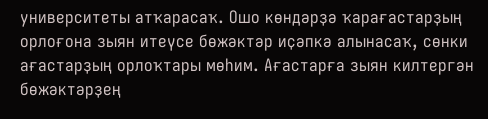университеты атҡарасаҡ. Ошо көндәрҙә ҡарағастарҙың орлоғона зыян итеүсе бөжәктәр иҫәпкә алынасаҡ, сөнки ағастарҙың орлоҡтары мөһим. Ағастарға зыян килтергән бөжәктәрҙең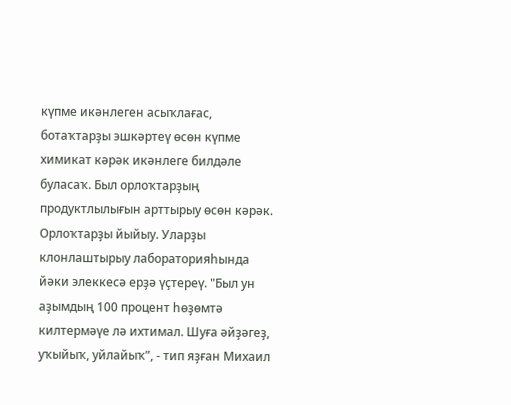күпме икәнлеген асыҡлағас, ботаҡтарҙы эшкәртеү өсөн күпме химикат кәрәк икәнлеге билдәле буласаҡ. Был орлоҡтарҙың продуктлылығын арттырыу өсөн кәрәк. Орлоҡтарҙы йыйыу. Уларҙы клонлаштырыу лабораторияһында йәки элеккесә ерҙә үҫтереү. "Был ун аҙымдың 100 процент һөҙөмтә килтермәүе лә ихтимал. Шуға әйҙәгеҙ, уҡыйыҡ, уйлайыҡ”, - тип яҙған Михаил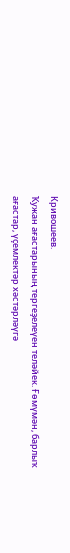Кривошеев.
Ҡужан ағастарының тергеҙелеүен теләйек. Ғөмүмән, барлыҡ ағастар, үҫемлектәр хәстәрләүгә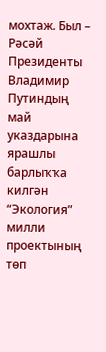мохтаж. Был – Рәсәй Президенты Владимир Путиндың май указдарына ярашлы барлыҡҡа килгән “Экология” милли проектының төп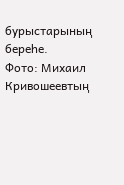бурыстарының береһе.
Фото: Михаил Кривошеевтың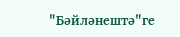"Бәйләнештә"ге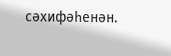сәхифәһенән.